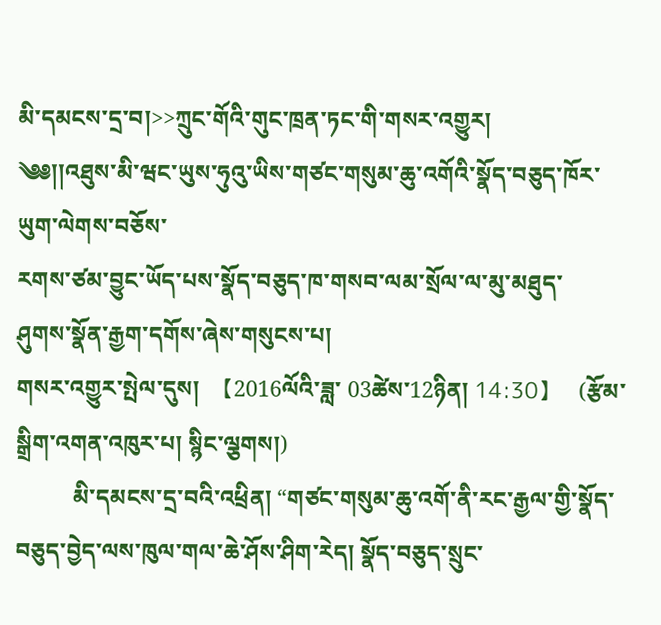མི་དམངས་དྲ་བ།>>ཀྲུང་གོའི་གུང་ཁྲན་ཏང་གི་གསར་འགྱུར།
༄༅།།འཐུས་མི་ཝང་ཡུས་ཧུའུ་ཡིས་གཙང་གསུམ་ཆུ་འགོའི་སྣོད་བཅུད་ཁོར་ཡུག་ལེགས་བཅོས་
རགས་ཙམ་བྱུང་ཡོད་པས་སྣོད་བཅུད་ཁ་གསབ་ལམ་སྲོལ་ལ་མུ་མཐུད་
ཤུགས་སྣོན་རྒྱག་དགོས་ཞེས་གསུངས་པ།
གསར་འགྱུར་སྤེལ་དུས།  【2016ལོའི་ཟླ་ 03ཚེས་12ཉིན། 14:30】   (རྩོམ་སྒྲིག་འགན་འཁུར་པ། སྙིང་ལྕགས།)
          མི་དམངས་དྲ་བའི་འཕྲིན། “གཙང་གསུམ་ཆུ་འགོ་ནི་རང་རྒྱལ་གྱི་སྣོད་བཅུད་བྱེད་ལས་ཁུལ་གལ་ཆེ་ཤོས་ཤིག་རེད། སྣོད་བཅུད་སྲུང་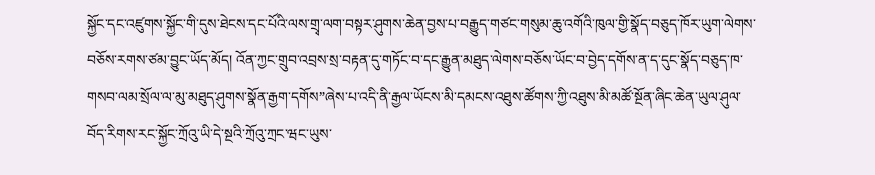སྐྱོང་དང་འཛུགས་སྐྱོང་གི་དུས་ཐེངས་དང་པོའི་ལས་གྲྭ་ལག་བསྟར་ཤུགས་ཆེན་བྱས་པ་བརྒྱུད་གཙང་གསུམ་ཆུ་འགོའི་ཁུལ་གྱི་སྣོད་བཅུད་ཁོར་ཡུག་ལེགས་བཅོས་རགས་ཙམ་བྱུང་ཡོད་མོད། འོན་ཀྱང་གྲུབ་འབྲས་སྲ་བརྟན་དུ་གཏོང་བ་དང་རྒྱུན་མཐུད་ལེགས་བཅོས་ཡོང་བ་བྱེད་དགོས་ན་ད་དུང་སྣོད་བཅུད་ཁ་གསབ་ལམ་སྲོལ་ལ་མུ་མཐུད་ཤུགས་སྣོན་རྒྱག་དགོས”ཞེས་པ་འདི་ནི་རྒྱལ་ཡོངས་མི་དམངས་འཐུས་ཚོགས་ཀྱི་འཐུས་མི་མཚོ་སྔོན་ཞིང་ཆེན་ཡུལ་ཤུལ་བོད་རིགས་རང་སྐྱོང་ཀྲོའུ་ཡི་དེ་སྔའི་ཀྲོའུ་ཀྲང་ཝང་ཡུས་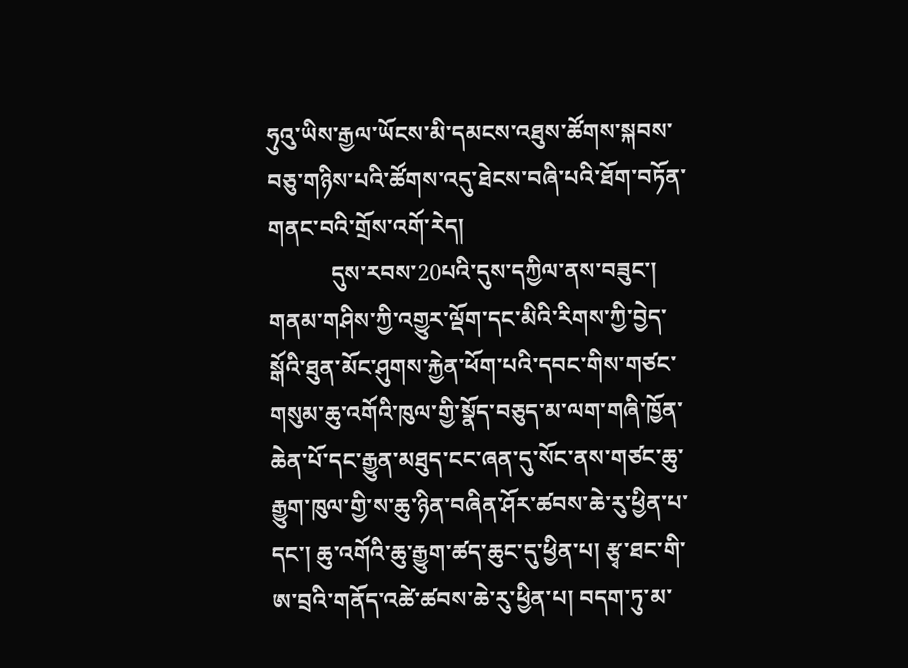ཧུའུ་ཡིས་རྒྱལ་ཡོངས་མི་དམངས་འཐུས་ཚོགས་སྐབས་བཅུ་གཉིས་པའི་ཚོགས་འདུ་ཐེངས་བཞི་པའི་ཐོག་བཏོན་གནང་བའི་གྲོས་འགོ་རེད།
           དུས་རབས་20པའི་དུས་དཀྱིལ་ནས་བཟུང་། གནམ་གཤིས་ཀྱི་འགྱུར་ལྡོག་དང་མིའི་རིགས་ཀྱི་བྱེད་སྒོའི་ཐུན་མོང་ཤུགས་རྐྱེན་ཕོག་པའི་དབང་གིས་གཙང་གསུམ་ཆུ་འགོའི་ཁུལ་གྱི་སྣོད་བཅུད་མ་ལག་གཞི་ཁྱོན་ཆེན་པོ་དང་རྒྱུན་མཐུད་ངང་ཞན་དུ་སོང་ནས་གཙང་ཆུ་རྒྱུག་ཁུལ་གྱི་ས་ཆུ་ཉིན་བཞིན་ཤོར་ཚབས་ཆེ་རུ་ཕྱིན་པ་དང་། ཆུ་འགོའི་ཆུ་རྒྱུག་ཚད་ཆུང་དུ་ཕྱིན་པ། རྩྭ་ཐང་གི་ཨ་བྲའི་གནོད་འཚེ་ཚབས་ཆེ་རུ་ཕྱིན་པ། བདག་ཏུ་མ་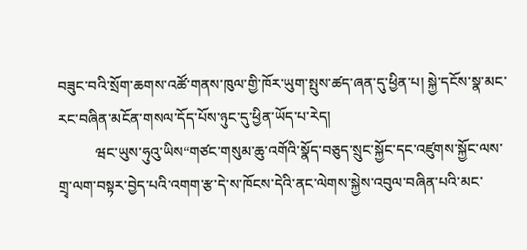བཟུང་བའི་སྲོག་ཆགས་འཚོ་གནས་ཁུལ་གྱི་ཁོར་ཡུག་སྤུས་ཚད་ཞན་དུ་ཕྱིན་པ། སྐྱེ་དངོས་སྣ་མང་རང་བཞིན་མངོན་གསལ་དོད་པོས་ཉུང་དུ་ཕྱིན་ཡོད་པ་རེད།
          ཝང་ཡུས་ཧུའུ་ཡིས“གཙང་གསུམ་ཆུ་འགོའི་སྣོད་བཅུད་སྲུང་སྐྱོང་དང་འཛུགས་སྐྱོང་ལས་གྲྭ་ལག་བསྟར་བྱེད་པའི་འགག་རྩ་དེ་ས་ཁོངས་དེའི་ནང་ལེགས་སྐྱེས་འབུལ་བཞིན་པའི་མང་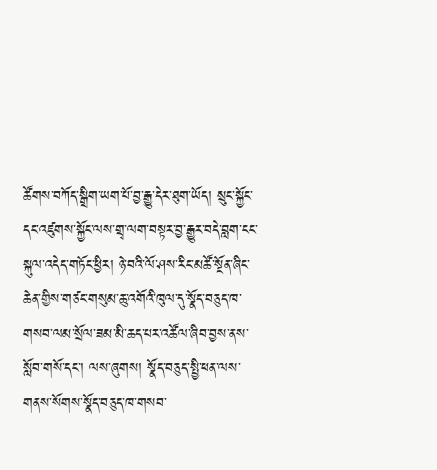ཚོགས་བཀོད་སྒྲིག་ཡག་པོ་བྱ་རྒྱུ་དེར་ཐུག་ཡོད། སྲུང་སྐྱོང་དང་འཛུགས་སྐྱོང་ལས་གྲྭ་ལག་བསྟར་བྱ་རྒྱུར་བདེ་བླག་ངང་སྐུལ་འདེད་གཏོང་ཕྱིར། ཉེ་བའི་ལོ་ཤས་རིང་མཚོ་སྔོན་ཞིང་ཆེན་གྱིས་གཙང་གསུམ་ཆུ་འགོའི་ཁུལ་དུ་སྣོད་བཅུད་ཁ་གསབ་ལམ་སྲོལ་ཟམ་མི་ཆད་པར་འཚོལ་ཞིབ་བྱས་ནས་སློབ་གསོ་དང་། ལས་ཞུགས། སྣོད་བཅུད་སྤྱི་ཕན་ལས་གནས་སོགས་སྣོད་བཅུད་ཁ་གསབ་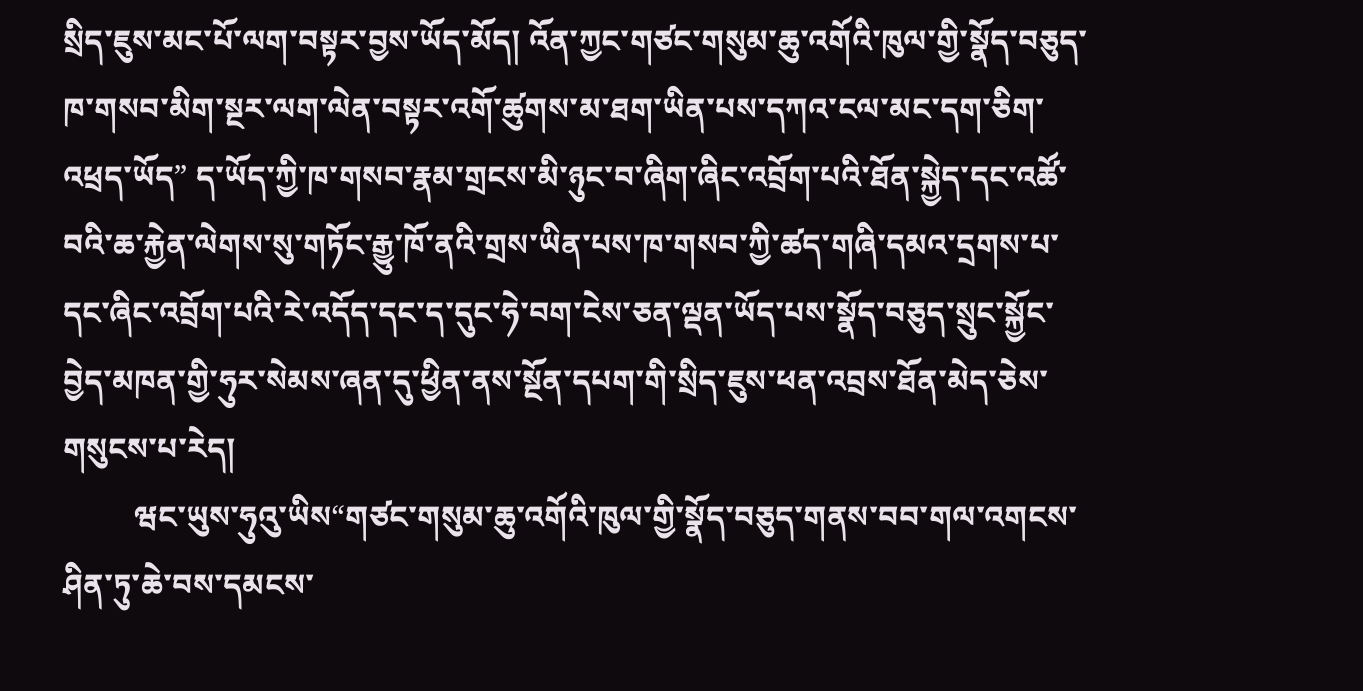སྲིད་ཇུས་མང་པོ་ལག་བསྟར་བྱས་ཡོད་མོད། འོན་ཀྱང་གཙང་གསུམ་ཆུ་འགོའི་ཁུལ་གྱི་སྣོད་བཅུད་ཁ་གསབ་མིག་སྔར་ལག་ལེན་བསྟར་འགོ་ཚུགས་མ་ཐག་ཡིན་པས་དཀའ་ངལ་མང་དག་ཅིག་འཕྲད་ཡོད” ད་ཡོད་ཀྱི་ཁ་གསབ་རྣམ་གྲངས་མི་ཉུང་བ་ཞིག་ཞིང་འབྲོག་པའི་ཐོན་སྐྱེད་དང་འཚོ་བའི་ཆ་རྐྱེན་ལེགས་སུ་གཏོང་རྒྱུ་ཁོ་ནའི་གྲས་ཡིན་པས་ཁ་གསབ་ཀྱི་ཚད་གཞི་དམའ་དྲགས་པ་དང་ཞིང་འབྲོག་པའི་རེ་འདོད་དང་ད་དུང་ཧེ་བག་ངེས་ཅན་ལྡན་ཡོད་པས་སྣོད་བཅུད་སྲུང་སྐྱོང་བྱེད་མཁན་གྱི་ཧུར་སེམས་ཞན་དུ་ཕྱིན་ནས་སྔོན་དཔག་གི་སྲིད་ཇུས་ཕན་འབྲས་ཐོན་མེད་ཅེས་གསུངས་པ་རེད།
         ཝང་ཡུས་ཧུའུ་ཡིས“གཙང་གསུམ་ཆུ་འགོའི་ཁུལ་གྱི་སྣོད་བཅུད་གནས་བབ་གལ་འགངས་ཤིན་ཏུ་ཆེ་བས་དམངས་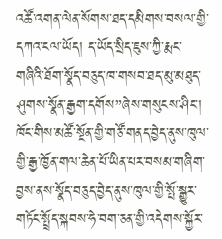འཚོ་འགན་ལེན་སོགས་ཐད་དམིགས་བསལ་གྱི་དཀའ་ངལ་ཡོད། ད་ཡོད་སྲིད་ཇུས་ཀྱི་རྨང་གཞིའི་ཐོག་སྣོད་བཅུད་ཁ་གསབ་ཐད་མུ་མཐུད་ཤུགས་སྣོན་རྒྱག་དགོས”ཞེས་གསུངས་ཤིང་། ཁོང་གིས་མཚོ་སྔོན་གྱི་གཙོ་གནད་བྱེད་ནུས་ཁུལ་གྱི་རྒྱ་ཁྱོན་གལ་ཆེན་པོ་ཡིན་པར་བསམ་གཞིག་བྱས་ནས་སྣོད་བཅུད་བྱེད་ནུས་ཁུལ་གྱི་སྤོ་སྒྱུར་གཏོང་སྤྲོད་སྐབས་ཧེ་བག་ཅན་གྱི་འདེགས་སྐྱོར་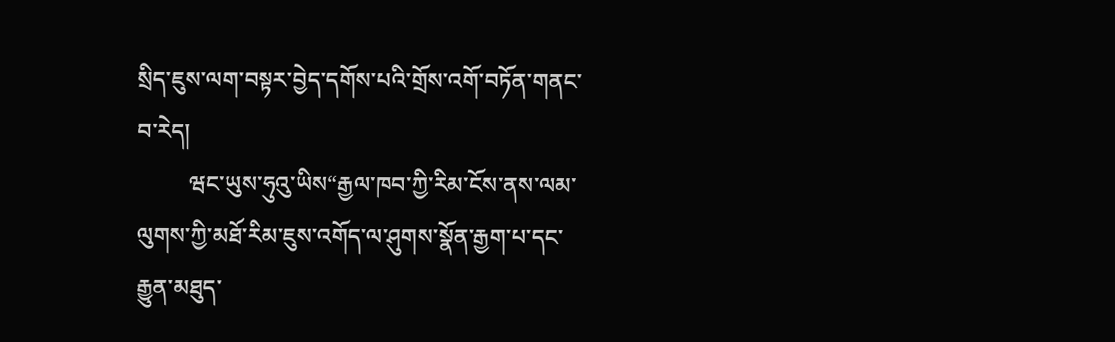སྲིད་ཇུས་ལག་བསྟར་བྱེད་དགོས་པའི་གྲོས་འགོ་བཏོན་གནང་བ་རེད།
         ཝང་ཡུས་ཧུའུ་ཡིས“རྒྱལ་ཁབ་ཀྱི་རིམ་ངོས་ནས་ལམ་ལུགས་ཀྱི་མཐོ་རིམ་ཇུས་འགོད་ལ་ཤུགས་སྣོན་རྒྱག་པ་དང་རྒྱུན་མཐུད་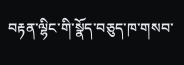བརྟན་ལྷིང་གི་སྣོད་བཅུད་ཁ་གསབ་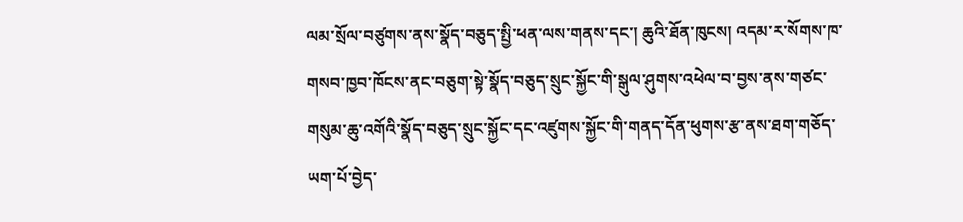ལམ་སྲོལ་བཙུགས་ནས་སྣོད་བཅུད་སྤྱི་ཕན་ལས་གནས་དང་། ཆུའི་ཐོན་ཁུངས། འདམ་ར་སོགས་ཁ་གསབ་ཁྱབ་ཁོངས་ནང་བཅུག་སྟེ་སྣོད་བཅུད་སྲུང་སྐྱོང་གི་སྒུལ་ཤུགས་འཕེལ་བ་བྱས་ནས་གཙང་གསུམ་ཆུ་འགོའི་སྣོད་བཅུད་སྲུང་སྐྱོང་དང་འཛུགས་སྐྱོང་གི་གནད་དོན་ཕུགས་རྩ་ནས་ཐག་གཅོད་ཡག་པོ་བྱེད་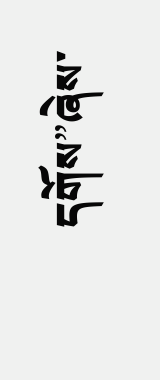དགོས”ཞེས་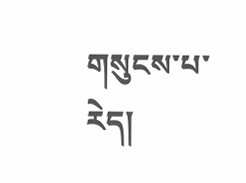གསུངས་པ་རེད།